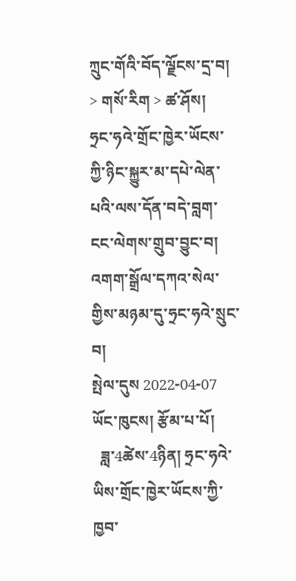ཀྲུང་གོའི་བོད་ལྗོངས་དྲ་བ། > གསོ་རིག > ཚ་ཤོས།
ཧྲང་ཧའེ་གྲོང་ཁྱེར་ཡོངས་ཀྱི་ཉིང་སྐྱུར་མ་དཔེ་ལེན་པའི་ལས་དོན་བདེ་བླག་ངང་ལེགས་གྲུབ་བྱུང་བ།
འགག་སྒྲོལ་དཀའ་སེལ་གྱིས་མཉམ་དུ་ཧྲང་ཧའེ་སྲུང་བ།
སྤེལ་དུས 2022-04-07 ཡོང་ཁུངས། རྩོམ་པ་པོ།
  ཟླ་4ཚེས་4ཉིན། ཧྲང་ཧའེ་ཡིས་གྲོང་ཁྱེར་ཡོངས་ཀྱི་ཁྱབ་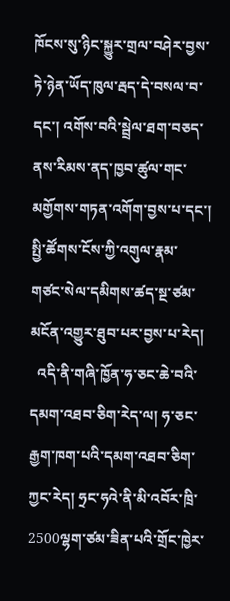ཁོངས་སུ་ཉིང་སྐྱུར་གྲལ་བཤེར་བྱས་ཏེ་ཉེན་ཡོད་ཁུལ་རྦད་དེ་བསལ་བ་དང་། འགོས་བའི་སྦྲེལ་ཐག་བཅད་ནས་རིམས་ནད་ཁྱབ་ཚུལ་གང་མགྱོགས་གཏན་འགོག་བྱས་པ་དང་། སྤྱི་ཚོགས་ངོས་ཀྱི་འགུལ་རྣམ་གཙང་སེལ་དམིགས་ཚད་སྔ་ཙམ་མངོན་འགྱུར་ཐུབ་པར་བྱས་པ་རེད།
  འདི་ནི་གཞི་ཁྱོན་ཧ་ཅང་ཆེ་བའི་དམག་འཐབ་ཅིག་རེད་ལ། ཧ་ཅང་རྒྱག་ཁག་པའི་དམག་འཐབ་ཅིག་ཀྱང་རེད། ཧྲང་ཧའེ་ནི་མི་འབོར་ཁྲི་2500ལྷག་ཙམ་ཟིན་པའི་གྲོང་ཁྱེར་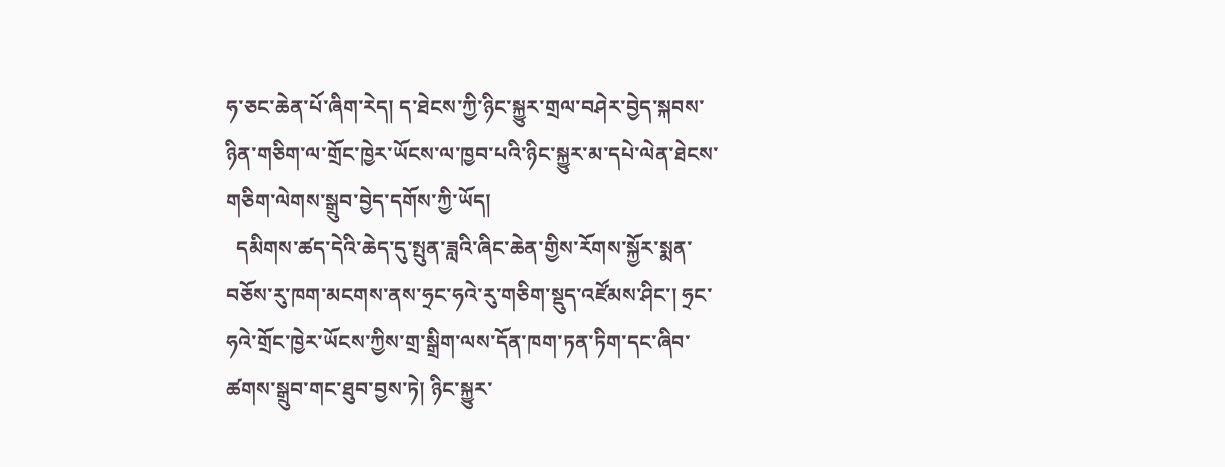ཧ་ཅང་ཆེན་པོ་ཞིག་རེད། ད་ཐེངས་ཀྱི་ཉིང་སྐྱུར་གྲལ་བཤེར་བྱེད་སྐབས་ཉིན་གཅིག་ལ་གྲོང་ཁྱེར་ཡོངས་ལ་ཁྱབ་པའི་ཉིང་སྐྱུར་མ་དཔེ་ལེན་ཐེངས་གཅིག་ལེགས་སྒྲུབ་བྱེད་དགོས་ཀྱི་ཡོད།
  དམིགས་ཚད་དེའི་ཆེད་དུ་སྤུན་ཟླའི་ཞིང་ཆེན་གྱིས་རོགས་སྐྱོར་སྨན་བཅོས་རུ་ཁག་མངགས་ནས་ཧྲང་ཧའེ་རུ་གཅིག་སྡུད་འཛོམས་ཤིང་། ཧྲང་ཧའེ་གྲོང་ཁྱེར་ཡོངས་ཀྱིས་གྲ་སྒྲིག་ལས་དོན་ཁག་ཏན་ཏིག་དང་ཞིབ་ཚགས་སྒྲུབ་གང་ཐུབ་བྱས་ཏེ། ཉིང་སྐྱུར་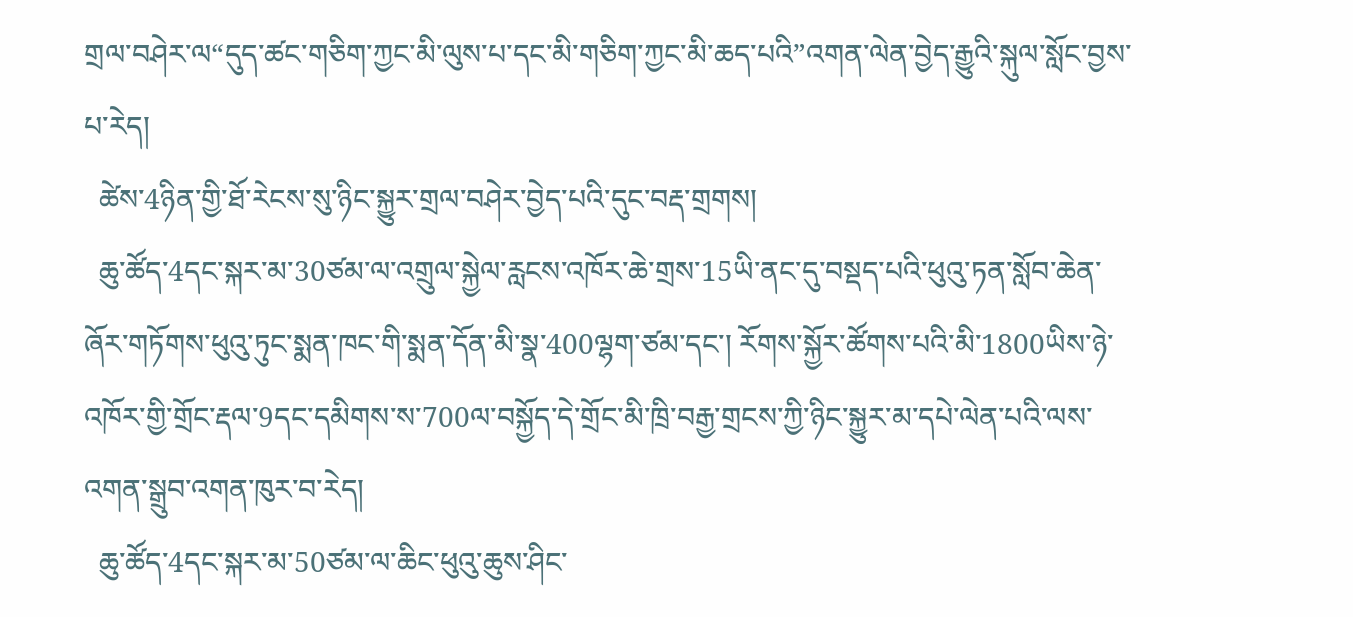གྲལ་བཤེར་ལ“དུད་ཚང་གཅིག་ཀྱང་མི་ལུས་པ་དང་མི་གཅིག་ཀྱང་མི་ཆད་པའི”འགན་ལེན་བྱེད་རྒྱུའི་སྐུལ་སློང་བྱས་པ་རེད།
  ཚེས་4ཉིན་གྱི་ཐོ་རེངས་སུ་ཉིང་སྐྱུར་གྲལ་བཤེར་བྱེད་པའི་དུང་བརྡ་གྲགས།
  ཆུ་ཚོད་4དང་སྐར་མ་30ཙམ་ལ་འགྲུལ་སྐྱེལ་རླངས་འཁོར་ཆེ་གྲས་15ཡི་ནང་དུ་བསྡད་པའི་ཕུའུ་ཏན་སློབ་ཆེན་ཞོར་གཏོགས་ཕུའུ་ཏུང་སྨན་ཁང་གི་སྨན་དོན་མི་སྣ་400ལྷག་ཙམ་དང་། རོགས་སྐྱོར་ཚོགས་པའི་མི་1800ཡིས་ཉེ་འཁོར་གྱི་གྲོང་རྡལ་9དང་དམིགས་ས་700ལ་བསྐྱོད་དེ་གྲོང་མི་ཁྲི་བརྒྱ་གྲངས་ཀྱི་ཉིང་སྐྱུར་མ་དཔེ་ལེན་པའི་ལས་འགན་སྒྲུབ་འགན་ཁུར་བ་རེད།
  ཆུ་ཚོད་4དང་སྐར་མ་50ཙམ་ལ་ཆིང་ཕུའུ་ཆུས་ཤིང་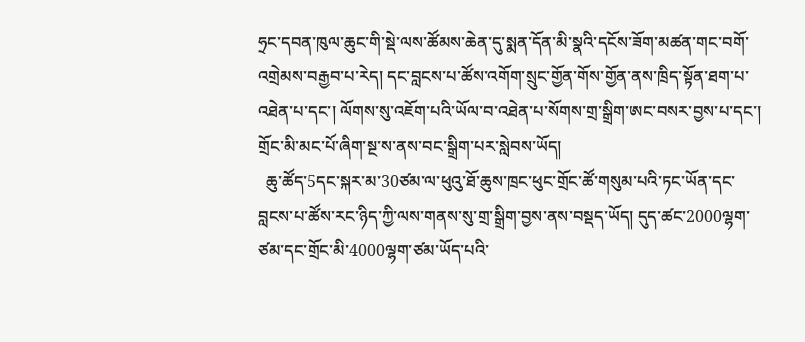ཧྲང་དབན་ཁུལ་ཆུང་གི་སྡེ་ལས་ཚོམས་ཆེན་དུ་སྨན་དོན་མི་སྣའི་དངོས་ཟོག་མཚན་གང་བགོ་འགྲེམས་བརྒྱབ་པ་རེད། དང་བླངས་པ་ཚོས་འགོག་སྲུང་གྱོན་གོས་གྱོན་ནས་ཁྲིད་སྟོན་ཐག་པ་འཐེན་པ་དང་། ལོགས་སུ་འཇོག་པའི་ཡོལ་བ་འཐེན་པ་སོགས་གྲ་སྒྲིག་ཨང་བསར་བྱས་པ་དང་། གྲོང་མི་མང་པོ་ཞིག་སྔ་ས་ནས་བང་སྒྲིག་པར་སླེབས་ཡོད།
  ཆུ་ཚོད་5དང་སྐར་མ་30ཙམ་ལ་ཕུའུ་ཐོ་ཆུས་ཁྲང་ཕུང་གྲོང་ཚོ་གསུམ་པའི་ཏང་ཡོན་དང་བླངས་པ་ཚོས་རང་ཉིད་ཀྱི་ལས་གནས་སུ་གྲ་སྒྲིག་བྱས་ནས་བསྡད་ཡོད། དུད་ཚང་2000ལྷག་ཙམ་དང་གྲོང་མི་4000ལྷག་ཙམ་ཡོད་པའི་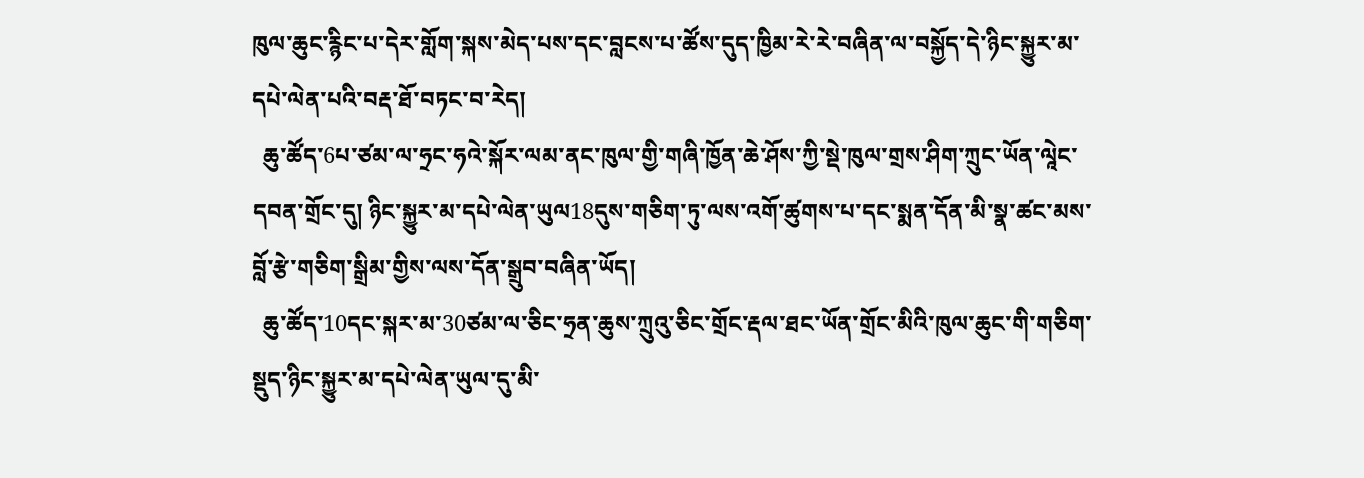ཁུལ་ཆུང་རྙིང་པ་དེར་གློག་སྐས་མེད་པས་དང་བླངས་པ་ཚོས་དུད་ཁྱིམ་རེ་རེ་བཞིན་ལ་བསྐྱོད་དེ་ཉིང་སྐྱུར་མ་དཔེ་ལེན་པའི་བརྡ་ཐོ་བཏང་བ་རེད།
  ཆུ་ཚོད་6པ་ཙམ་ལ་ཧྲང་ཧའེ་སྐོར་ལམ་ནང་ཁུལ་གྱི་གཞི་ཁྱོན་ཆེ་ཤོས་ཀྱི་སྡེ་ཁུལ་གྲས་ཤིག་ཀྲུང་ཡོན་ལཱེང་དབན་གྲོང་དུ། ཉིང་སྐྱུར་མ་དཔེ་ལེན་ཡུལ18དུས་གཅིག་ཏུ་ལས་འགོ་ཚུགས་པ་དང་སྨན་དོན་མི་སྣ་ཚང་མས་བློ་རྩེ་གཅིག་སྒྲིམ་གྱིས་ལས་དོན་སྒྲུབ་བཞིན་ཡོད།
  ཆུ་ཚོད་10དང་སྐར་མ་30ཙམ་ལ་ཅིང་ཧྲན་ཆུས་ཀྲུའུ་ཅིང་གྲོང་རྡལ་ཐང་ཡོན་གྲོང་མིའི་ཁུལ་ཆུང་གི་གཅིག་སྡུད་ཉིང་སྐྱུར་མ་དཔེ་ལེན་ཡུལ་དུ་མི་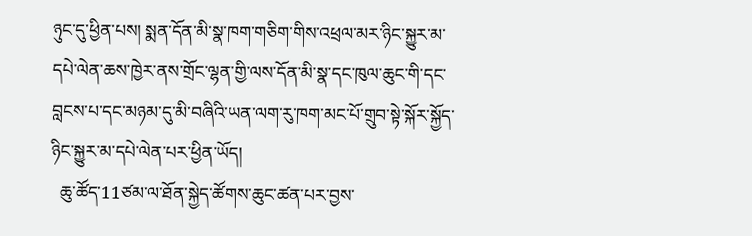ཉུང་དུ་ཕྱིན་པས། སྨན་དོན་མི་སྣ་ཁག་གཅིག་གིས་འཕྲལ་མར་ཉིང་སྐྱུར་མ་དཔེ་ལེན་ཆས་ཁྱེར་ནས་གྲོང་ལྷན་གྱི་ལས་དོན་མི་སྣ་དང་ཁུལ་ཆུང་གི་དང་བླངས་པ་དང་མཉམ་དུ་མི་བཞིའི་ཡན་ལག་རུ་ཁག་མང་པོ་གྲུབ་སྟེ་སྐོར་སྐྱོད་ཉིང་སྐྱུར་མ་དཔེ་ལེན་པར་ཕྱིན་ཡོད།
  ཆུ་ཚོད་11ཙམ་ལ་ཐོན་སྐྱེད་ཚོགས་ཆུང་ཚན་པར་བྱས་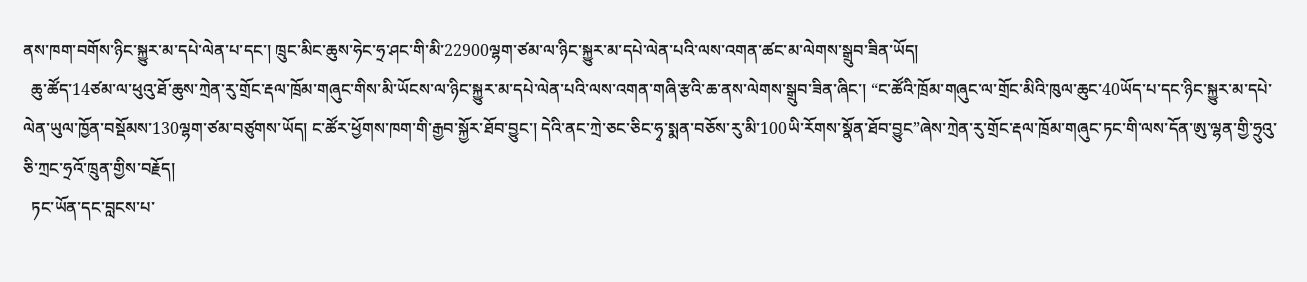ནས་ཁག་བགོས་ཉིང་སྐྱུར་མ་དཔེ་ལེན་པ་དང་། ཁྲུང་མིང་ཆུས་ཧེང་ཧྲ་ཤང་གི་མི་22900ལྷག་ཙམ་ལ་ཉིང་སྐྱུར་མ་དཔེ་ལེན་པའི་ལས་འགན་ཚང་མ་ལེགས་སྒྲུབ་ཟིན་ཡོད།
  ཆུ་ཚོད་14ཙམ་ལ་ཕུའུ་ཐོ་ཆུས་ཀྲེན་རུ་གྲོང་རྡལ་ཁྲོམ་གཞུང་གིས་མི་ཡོངས་ལ་ཉིང་སྐྱུར་མ་དཔེ་ལེན་པའི་ལས་འགན་གཞི་རྩའི་ཆ་ནས་ལེགས་སྒྲུབ་ཟིན་ཞིང་། “ང་ཚོའི་ཁྲོམ་གཞུང་ལ་གྲོང་མིའི་ཁུལ་ཆུང་40ཡོད་པ་དང་ཉིང་སྐྱུར་མ་དཔེ་ལེན་ཡུལ་ཁྱོན་བསྡོམས་130ལྷག་ཙམ་བཙུགས་ཡོད། ང་ཚོར་ཕྱོགས་ཁག་གི་རྒྱབ་སྐྱོར་ཐོབ་བྱུང་། དེའི་ནང་ཀྲེ་ཅང་ཅིང་ཧྭ་སྨན་བཅོས་རུ་མི་100ཡི་རོགས་སྣོན་ཐོབ་བྱུང”ཞེས་ཀྲེན་རུ་གྲོང་རྡལ་ཁྲོམ་གཞུང་ཏང་གི་ལས་དོན་ཨུ་ལྷན་གྱི་ཧྲུའུ་ཅི་ཀྲང་ཧྲའོ་ཁྲུན་གྱིས་བརྗོད།
  ཏང་ཡོན་དང་བླངས་པ་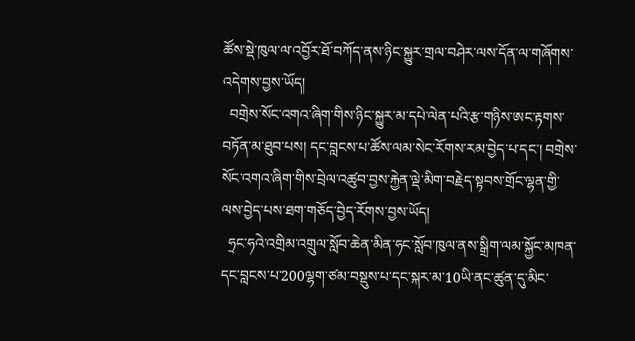ཚོས་སྡེ་ཁུལ་ལ་འབྱོར་ཐོ་བཀོད་ནས་ཉིང་སྐྱུར་གྲལ་བཤེར་ལས་དོན་ལ་གཞོགས་འདེགས་བྱས་ཡོད།
  བགྲེས་སོང་འགའ་ཞིག་གིས་ཉིང་སྐྱུར་མ་དཔེ་ལེན་པའི་རྩ་གཉིས་ཨང་རྟགས་བཏོན་མ་ཐུབ་པས། དང་བླངས་པ་ཚོས་ལམ་སེང་རོགས་རམ་བྱེད་པ་དང་། བགྲེས་སོང་འགའ་ཞིག་གིས་བྲེལ་འཚུབ་བྱས་རྐྱེན་ལྡེ་མིག་བརྗེད་སྟབས་གྲོང་ལྷན་གྱི་ལས་བྱེད་པས་ཐག་གཅོད་བྱེད་རོགས་བྱས་ཡོད།
  ཧྲང་ཧའེ་འགྲིམ་འགྲུལ་སློབ་ཆེན་མིན་ཧང་སློབ་ཁུལ་ནས་སྒྲིག་ལམ་སྐྱོང་མཁན་དང་བླངས་པ་200ལྷག་ཙམ་བསྡུས་པ་དང་སྐར་མ་10ཡི་ནང་ཚུན་དུ་མིང་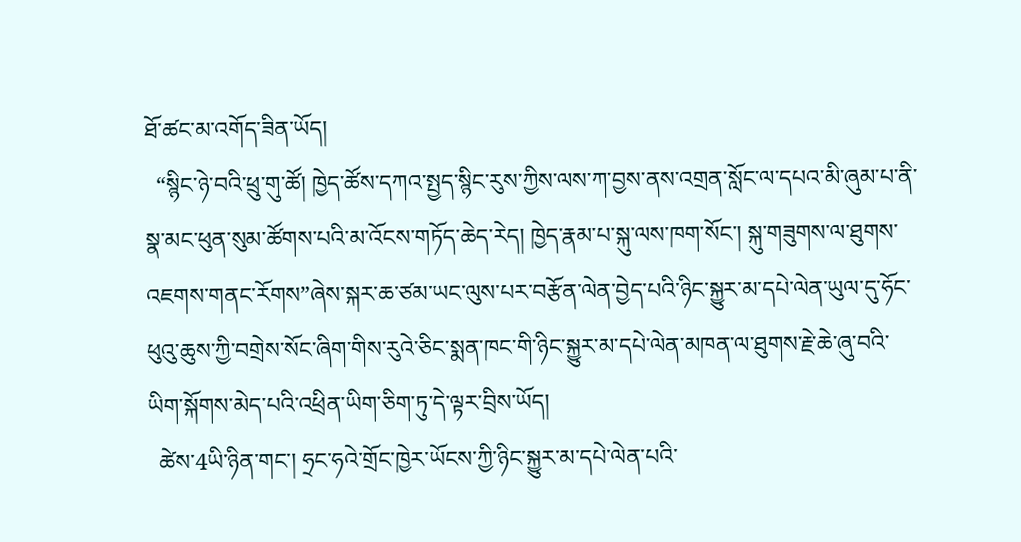ཐོ་ཚང་མ་འགོད་ཟིན་ཡོད།
  “སྙིང་ཉེ་བའི་ཕྲུ་གུ་ཚོ། ཁྱེད་ཚོས་དཀའ་སྤྱད་སྙིང་རུས་ཀྱིས་ལས་ཀ་བྱས་ནས་འགྲན་སློང་ལ་དཔའ་མི་ཞུམ་པ་ནི་སྣ་མང་ཕུན་སུམ་ཚོགས་པའི་མ་འོངས་གཏོད་ཆེད་རེད། ཁྱེད་རྣམ་པ་སྐུ་ལས་ཁག་སོང་། སྐུ་གཟུགས་ལ་ཐུགས་འཇགས་གནང་རོགས”ཞེས་སྐར་ཆ་ཙམ་ཡང་ལུས་པར་བརྩོན་ལེན་བྱེད་པའི་ཉིང་སྐྱུར་མ་དཔེ་ལེན་ཡུལ་དུ་ཧོང་ཕུའུ་ཆུས་ཀྱི་བགྲེས་སོང་ཞིག་གིས་རུའེ་ཅིང་སྨན་ཁང་གི་ཉིང་སྐྱུར་མ་དཔེ་ལེན་མཁན་ལ་ཐུགས་རྗེ་ཆེ་ཞུ་བའི་ཡིག་སྐོགས་མེད་པའི་འཕྲིན་ཡིག་ཅིག་ཏུ་དེ་ལྟར་བྲིས་ཡོད།
  ཚེས་4ཡི་ཉིན་གང་། ཧྲང་ཧའེ་གྲོང་ཁྱེར་ཡོངས་ཀྱི་ཉིང་སྐྱུར་མ་དཔེ་ལེན་པའི་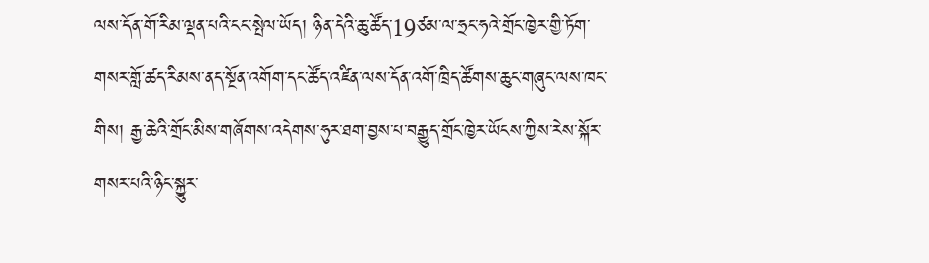ལས་དོན་གོ་རིམ་ལྡན་པའི་ངང་སྤེལ་ཡོད། ཉིན་དེའི་ཆུ་ཚོད་19ཙམ་ལ་ཧྲང་ཧའེ་གྲོང་ཁྱེར་གྱི་ཏོག་གསར་གློ་ཚད་རིམས་ནད་སྔོན་འགོག་དང་ཚོད་འཛིན་ལས་དོན་འགོ་ཁྲིད་ཚོགས་ཆུང་གཞུང་ལས་ཁང་གིས། རྒྱ་ཆེའི་གྲོང་མིས་གཞོགས་འདེགས་ཧུར་ཐག་བྱས་པ་བརྒྱུད་གྲོང་ཁྱེར་ཡོངས་ཀྱིས་རེས་སྐོར་གསར་པའི་ཉིང་སྐྱུར་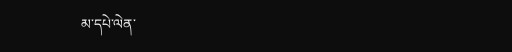མ་དཔེ་ལེན་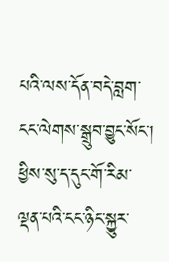པའི་ལས་དོན་བདེ་བླག་ངང་ལེགས་སྒྲུབ་བྱུང་སོང་། ཕྱིས་སུ་ད་དུང་གོ་རིམ་ལྡན་པའི་ངང་ཉིང་སྐྱུར་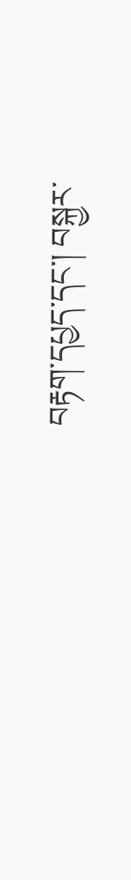བརྟག་དཔྱད་དང་། བསྐྱར་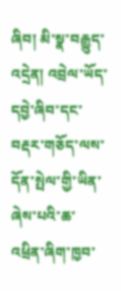ཞིབ། མི་སྣ་བརྒྱུད་འདྲེན། འབྲེལ་ཡོད་དབྱེ་ཞིབ་དང་བརྡར་གཅོད་ལས་དོན་སྤེལ་གྱི་ཡིན་ཞེས་པའི་ཆ་འཕྲིན་ཞིག་ཁྱབ་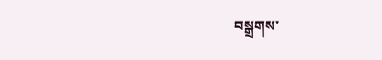བསྒྲགས་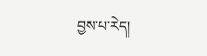བྱས་པ་རེད།